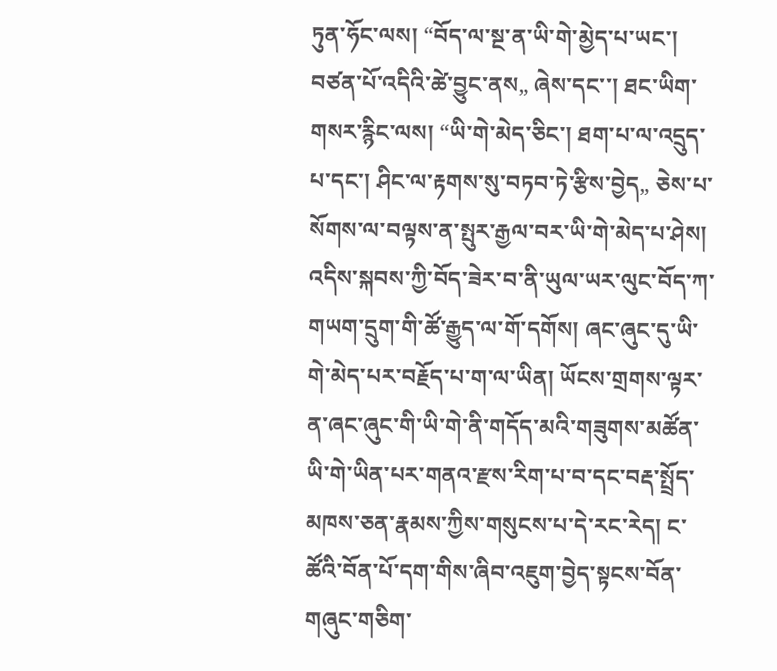ཏུན་ཧོང་ལས། “བོད་ལ་སྔ་ན་ཡི་གེ་མྱེད་པ་ཡང་། བཙན་པོ་འདིའི་ཚེ་བྱུང་ནས„ ཞེས་དང་་། ཐང་ཡིག་གསར་རྙིང་ལས། “ཡི་གེ་མེད་ཅིང་། ཐག་པ་ལ་འདྲུད་པ་དང་། ཤིང་ལ་རྟགས་སུ་བཏབ་ཏེ་རྩིས་བྱེད„ ཅེས་པ་སོགས་ལ་བལྟས་ན་སྤུར་རྒྱལ་བར་ཡི་གེ་མེད་པ་ཤེས། འདིས་སྐབས་ཀྱི་བོད་ཟེར་བ་ནི་ཡུལ་ཡར་ལུང་བོད་ཀ་གཡག་དྲུག་གི་ཚོ་རྒྱུད་ལ་གོ་དགོས། ཞང་ཞུང་དུ་ཡི་གེ་མེད་པར་བརྗོད་པ་ག་ལ་ཡིན། ཡོངས་གྲགས་ལྟར་ན་ཞང་ཞུང་གི་ཡི་གེ་ནི་གདོད་མའི་གཟུགས་མཚོན་ཡི་གེ་ཡིན་པར་གནའ་རྫས་རིག་པ་བ་དང་བརྡ་སྤྲོད་མཁས་ཅན་རྣམས་ཀྱིས་གསུངས་པ་དེ་རང་རེད། ང་ཚོའི་བོན་པོ་དག་གིས་ཞིབ་འཇུག་བྱེད་སྟངས་བོན་གཞུང་གཅིག་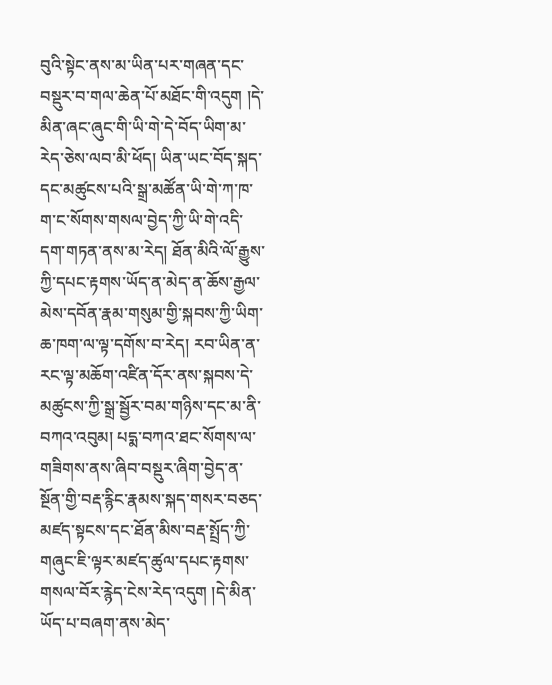བུའི་སྟེང་ནས་མ་ཡིན་པར་གཞན་དང་བསྡུར་བ་གལ་ཆེན་པོ་མཐོང་གི་འདུག །དེ་མིན་ཞང་ཞུང་གི་ཡི་གེ་དེ་བོད་ཡིག་མ་རེད་ཅེས་ལབ་མི་ཕོད། ཡིན་ཡང་བོད་སྐད་དང་མཚུངས་པའི་སྒྲ་མཚོན་ཡི་གེ་ཀ་ཁ་ག་ང་སོགས་གསལ་བྱེད་ཀྱི་ཡི་གེ་འདི་དག་གཏན་ནས་མ་རེད། ཐོན་མིའི་ལོ་རྒྱུས་ཀྱི་དཔང་རྟགས་ཡོད་ན་མེད་ན་ཆོས་རྒྱལ་མེས་དབོན་རྣམ་གསུམ་གྱི་སྐབས་ཀྱི་ཡིག་ཆ་ཁག་ལ་ལྟ་དགོས་བ་རེད། རབ་ཡིན་ན་རང་ལྟ་མཆོག་འཛིན་དོར་ནས་སྐབས་དེ་མཚུངས་ཀྱི་སྒྲ་སྦྱོར་བམ་གཉིས་དང་མ་ནི་བཀའ་འབུམ། པདྨ་བཀའ་ཐང་སོགས་ལ་གཟིགས་ནས་ཞིབ་བསྡུར་ཞིག་བྱེད་ན་སྔོན་གྱི་བརྡ་རྙིང་རྣམས་སྐད་གསར་བཅད་མཛད་སྟངས་དང་ཐོན་མིས་བརྡ་སྤྲོད་ཀྱི་གཞུང་ཇི་ལྟར་མཛད་ཚུལ་དཔང་རྟགས་གསལ་བོར་རྙེད་ངེས་རེད་འདུག །དེ་མིན་ཡོད་པ་བཞག་ནས་མེད་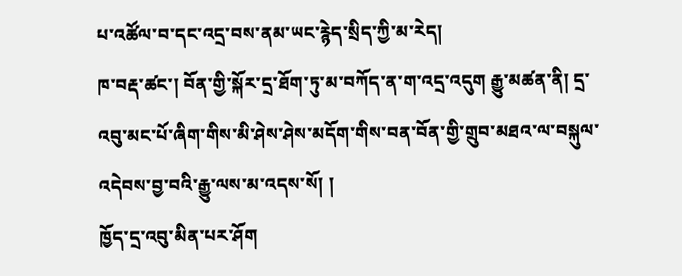པ་འཚོལ་བ་དང་འདྲ་བས་ནམ་ཡང་རྙེད་སྲིད་ཀྱི་མ་རེད།
ཁ་བརྡ་ཚང་། བོན་གྱི་སྐོར་དྲ་ཐོག་ཏུ་མ་བཀོད་ན་ག་འདྲ་འདུག རྒྱུ་མཚན་ནི། དྲ་འབུ་མང་པོ་ཞིག་གིས་མི་ཤེས་ཤེས་མདོག་གིས་བན་བོན་གྱི་གྲུབ་མཐའ་ལ་བསྐུལ་འདེབས་བྱ་བའི་རྒྱུ་ལས་མ་འདས་སོ། །
ཁྱོད་དྲ་འབུ་མིན་པར་ཤོག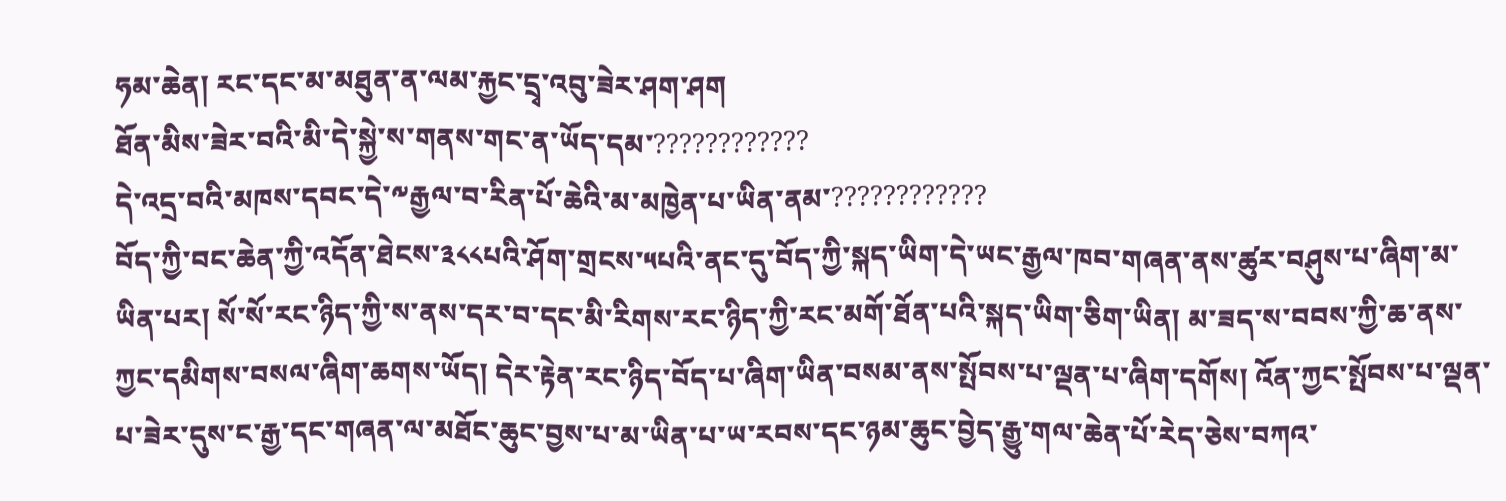ཧམ་ཆེན། རང་དང་མ་མཐུན་ན་ལམ་རྐྱང་དྲྭ་འབུ་ཟེར་ཤག་ཤག
ཐོན་མིས་ཟེར་བའི་མི་དེ་སྐྱེ་ས་གནས་གང་ན་ཡོད་དམ་????????????
དེ་འདྲ་བའི་མཁས་དབང་དེ་༸རྒྱལ་བ་རིན་པོ་ཆེའི་མ་མཁྱེན་པ་ཡིན་ནམ་????????????
བོད་ཀྱི་བང་ཆེན་ཀྱི་འདོན་ཐེངས་༣༨༨པའི་ཤོག་གྲངས་༥པའི་ནང་དུ་བོད་ཀྱི་སྐད་ཡིག་དེ་ཡང་རྒྱལ་ཁབ་གཞན་ནས་ཚུར་བཤུས་པ་ཞིག་མ་ཡིན་པར། སོ་སོ་རང་ཉིད་ཀྱི་ས་ནས་དར་བ་དང་མི་རིགས་རང་ཉིད་ཀྱི་རང་མགོ་ཐོན་པའི་སྐད་ཡིག་ཅིག་ཡིན། མ་ཟད་ས་བབས་ཀྱི་ཆ་ནས་ཀྱང་དམིགས་བསལ་ཞིག་ཆགས་ཡོད། དེར་རྟེན་རང་ཉིད་བོད་པ་ཞིག་ཡིན་བསམ་ནས་སྤོབས་པ་ལྡན་པ་ཞིག་དགོས། འོན་ཀྱང་སྤོབས་པ་ལྡན་པ་ཟེར་དུས་ང་རྒྱ་དང་གཞན་ལ་མཐོང་ཆུང་བྱས་པ་མ་ཡིན་པ་ཡ་རབས་དང་ཉམ་ཆུང་བྱེད་རྒྱུ་གལ་ཆེན་པོ་རེད་ཅེས་བཀའ་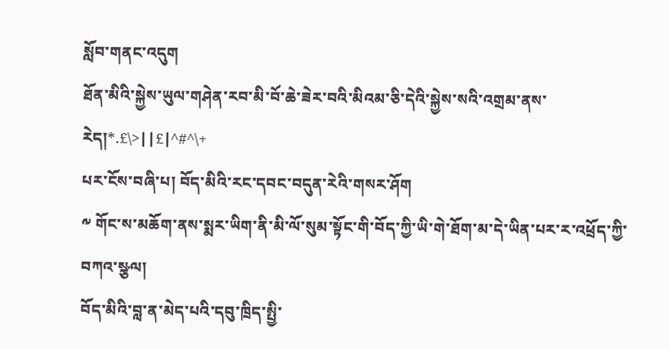སློབ་གནང་འདུག
ཐོན་མིའི་སྐྱེས་ཡུལ་གཤེན་རབ་མི་བོ་ཆེ་ཟེར་བའི་མིའམ་ཅི་དེའི་སྐྱེས་སའི་འགྲམ་ནས་རེད།*.£\>||£|^#^\+
པར་ངོས་བཞི་པ། བོད་མིའི་རང་དབང་བདུན་རེའི་གསར་ཤོག
༸ གོང་ས་མཆོག་ནས་སྨར་ཡིག་ནི་མི་ལོ་སུམ་སྟོང་གི་བོད་ཀྱི་ཡི་གེ་ཐོག་མ་དེ་ཡིན་པར་ར་འཕྲོད་ཀྱི་བཀའ་སྩལ།
བོད་མིའི་བླ་ན་མེད་པའི་དབུ་ཁྲིད་སྤྱི་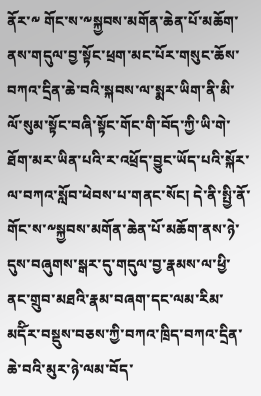ནོར་༸ གོང་ས་༸སྐྱབས་མགོན་ཆེན་པོ་མཆོག་ནས་གདུལ་བྱ་སྟོང་ཕྲག་མང་པོར་གསུང་ཆོས་བཀའ་དྲིན་ཆེ་བའི་སྐབས་ལ་སྨར་ཡིག་ནི་མི་ལོ་སུམ་སྟོང་བཞི་སྟོང་གོང་གི་བོད་ཀྱི་ཡི་གེ་ཐོག་མར་ཡིན་པའི་ར་འཕྲོད་བྱུང་ཡོད་པའི་སྐོར་ལ་བཀའ་སློབ་ཕེབས་པ་གནང་སོང། དེ་ནི་སྤྱི་ནོ་གོང་ས་༸སྐྱབས་མགོན་ཆེན་པོ་མཆོག་ནས་ཉེ་དུས་བཞུགས་སྒར་དུ་གདུལ་བྱ་རྣམས་ལ་ཕྱི་ནང་གྲུབ་མཐའི་རྣམ་བཞག་དང་ལམ་རིམ་མདོིར་བསྡུས་བཅས་ཀྱི་བཀའ་ཁྲིད་བཀའ་དྲིན་ཆེ་བའི་མུར་ཉེ་ལམ་བོད་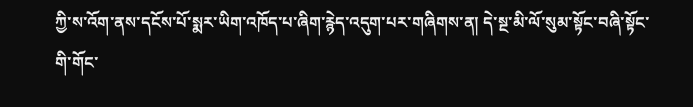ཀྱི་ས་འོག་ནས་དངོས་པོ་སྨར་ཡིག་འཁོད་པ་ཞིག་རྙེད་འདུག་པར་གཞིགས་ན། དེ་སྔ་མི་ལོ་སུམ་སྟོང་བཞི་སྟོང་གི་གོང་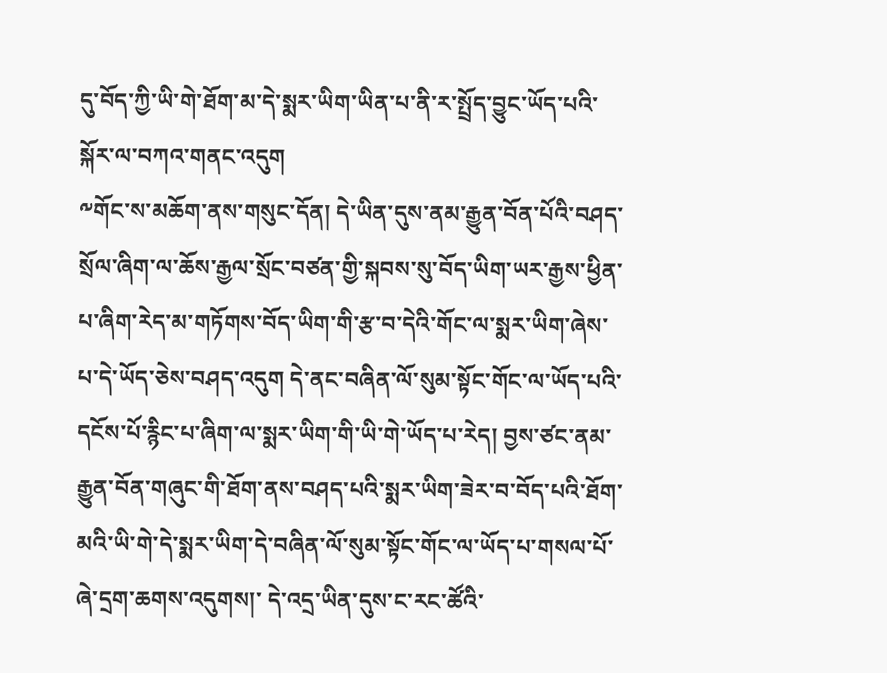དུ་བོད་ཀྱི་ཡི་གེ་ཐོག་མ་དེ་སྨར་ཡིག་ཡིན་པ་ནི་ར་སྤྲོད་བྱུང་ཡོད་པའི་སྐོར་ལ་བཀའ་གནང་འདུག
༸གོང་ས་མཆོག་ནས་གསུང་དོན། དེ་ཡིན་དུས་ནམ་རྒྱུན་བོན་པོའི་བཤད་སྲོལ་ཞིག་ལ་ཆོས་རྒྱལ་སྲོང་བཙན་གྱི་སྐབས་སུ་བོད་ཡིག་ཡར་རྒྱས་ཕྱིན་པ་ཞིག་རེད་མ་གཏོགས་བོད་ཡིག་གི་རྩ་བ་དེའི་གོང་ལ་སྨར་ཡིག་ཞེས་པ་དེ་ཡོད་ཅེས་བཤད་འདུག དེ་ནང་བཞིན་ལོ་སུམ་སྟོང་གོང་ལ་ཡོད་པའི་དངོས་པོ་རྙིང་པ་ཞིག་ལ་སྨར་ཡིག་གི་ཡི་གེ་ཡོད་པ་རེད། བྱས་ཙང་ནམ་རྒྱུན་བོན་གཞུང་གི་ཐོག་ནས་བཤད་པའི་སྨར་ཡིག་ཟེར་བ་བོད་པའི་ཐོག་མའི་ཡི་གེ་དེ་སྨར་ཡིག་དེ་བཞིན་ལོ་སུམ་སྟོང་གོང་ལ་ཡོད་པ་གསལ་པོ་ཞེ་དྲག་ཆགས་འདུགས།་ དེ་འདྲ་ཡིན་དུས་ང་རང་ཚོའི་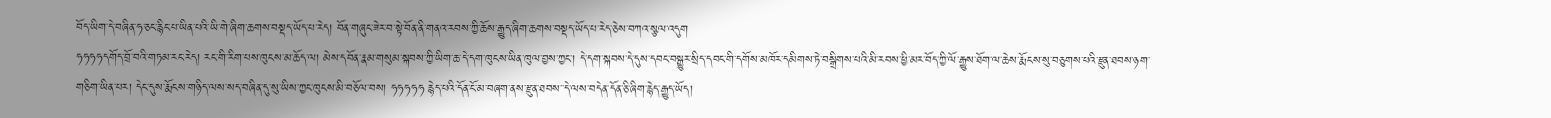བོད་ཡིག་དེ་བཞིན་ཧ་ཅང་རྙིང་པ་ཡིན་པའི་ཡི་གེ་ཞིག་ཆགས་བསྡད་ཡོད་པ་རེད། བོན་གཞུང་ཟེར་བ་སྟེ་བོན་ནི་གནའ་རབས་ཀྱི་ཆོས་རྒྱུད་ཞིག་ཆགས་བསྡད་ཡོད་པ་རེད་ཅེས་བཀའ་སྩལ་འདུག
ཧཧཧཧདགོད་བྲོ་བའི་གཏམ་རང་རེད། རང་གི་རིག་པས་ཁུངས་མ་ཆོད་ལ། མེས་དབོན་རྣམ་གསུམ་སྐབས་ཀྱི་ཡིག་ཆ་དེ་དག་ཁུངས་ཡིན་ཁུལ་བྱས་ཀྱང་། དེ་དག་སྐབས་དེ་དུས་དབང་བསྒྱུར་སྲིད་དབང་གི་དགོས་མཁོར་དམིགས་ཏེ་བསྒྲིགས་པའི་མི་རབས་ཕྱི་མར་བོད་ཀྱི་ལོ་རྒྱུས་ཐོག་ལ་ཆེས་རྨོངས་སུ་བཅུགས་པའི་རྫུན་ཐབས་ཉག་གཅིག་ཡིན་པར། དེང་དུས་རྨོངས་གཉིད་ལས་སད་བཞིན་དུ་སུ་ཡིས་ཀྱང་ཁུངས་མི་བཅོལ་བས། ཧཧཧཧཧ རྙེད་པའི་དོན་ངོ་མ་བཞག་ནས་རྫུན་ཐབས་་དེ་ལས་བདེན་དོན་ཅི་ཞིག་རྙེད་རྒྱུད་ཡོད།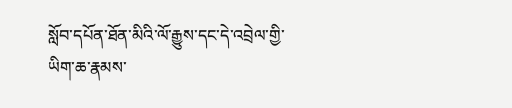སློབ་དཔོན་ཐོན་མིའི་ལོ་རྒྱུས་དང་དེ་འབྲེལ་གྱི་ཡིག་ཆ་རྣམས་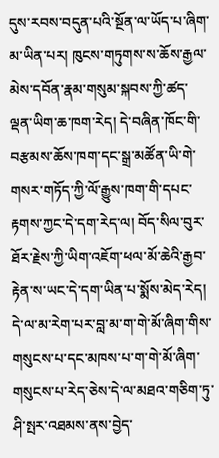དུས་རབས་བདུན་པའི་སྔོན་ལ་ཡོད་པ་ཞིག་མ་ཡིན་པར། ཁུངས་གཏུགས་ས་ཆོས་རྒྱལ་མེས་དབོན་རྣམ་གསུམ་སྐབས་ཀྱི་ཚད་ལྡན་ཡིག་ཆ་ཁག་རེད། དེ་བཞིན་ཁོང་གི་བརྩམས་ཆོས་ཁག་དང་སྒྲ་མཚོན་ཡི་གེ་གསར་གཏོད་ཀྱི་ལོ་རྒྱུས་ཁག་གི་དཔང་རྟགས་ཀྱང་དེ་དག་རེད་ལ། བོད་སིལ་བུར་ཐོར་རྗེས་ཀྱི་ཡིག་འཇོག་ཕལ་མོ་ཆེའི་རྒྱབ་རྟེན་ས་ཡང་དེ་དག་ཡིན་པ་སྨོས་མེད་རེད། དེ་ལ་མ་རེག་པར་བླ་མ་ག་གེ་མོ་ཞིག་གིས་གསུངས་པ་དང་མཁས་པ་ག་གེ་མོ་ཞིག་གསུངས་པ་རེད་ཅེས་དེ་ལ་མཐའ་གཅིག་ཏུ་ཤི་སྤར་འཐམས་ནས་བྱེད་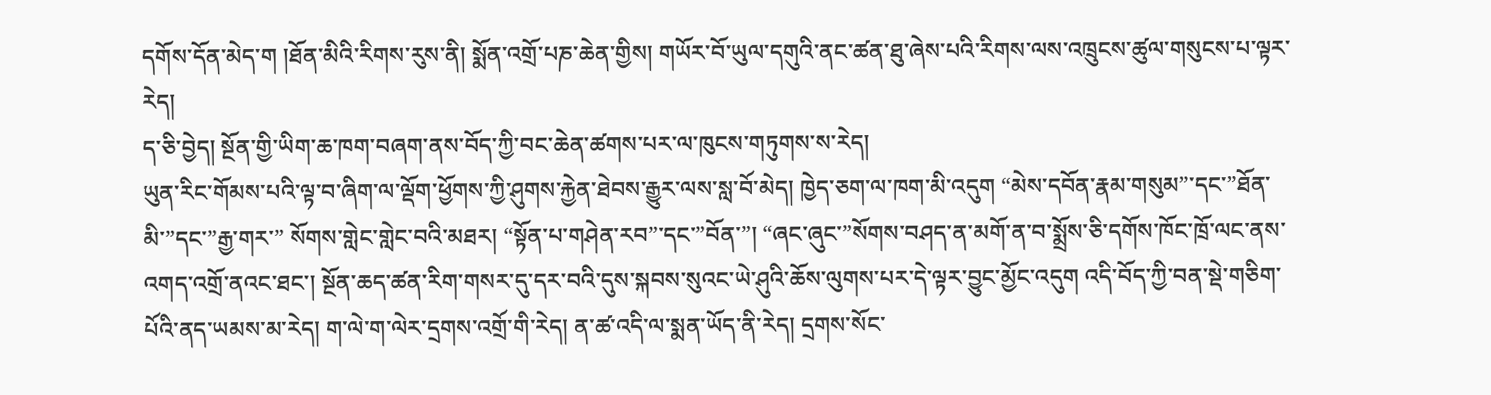དགོས་དོན་མེད་ག །ཐོན་མིའི་རིགས་རུས་ནི། སྨོན་འགྲོ་པཎ་ཆེན་གྱིས། གཡོར་བོ་ཡུལ་དགུའི་ནང་ཚན་ཐུ་ཞེས་པའི་རིགས་ལས་འཁྲུངས་ཚུལ་གསུངས་པ་ལྟར་རེད།
ད་ཅི་བྱེད། སྔོན་གྱི་ཡིག་ཆ་ཁག་བཞག་ནས་བོད་ཀྱི་བང་ཆེན་ཚགས་པར་ལ་ཁུངས་གཏུགས་ས་རེད།
ཡུན་རིང་གོམས་པའི་ལྟ་བ་ཞིག་ལ་ལྡོག་ཕྱོགས་ཀྱི་ཤུགས་རྐྱེན་ཐེབས་རྒྱུར་ལས་སླ་བོ་མེད། ཁྱེད་ཅག་ལ་ཁག་མི་འདུག “མེས་དབོན་རྣམ་གསུམ”་དང་”ཐོན་མི་”དང་”རྒྱ་གར་” སོགས་གླེང་གླེང་བའི་མཐར། “སྟོན་པ་གཤེན་རབ”་དང་”བོན་”། “ཞང་ཞུང་”སོགས་བཤད་ན་མགོ་ན་བ་སྨྲོས་ཅི་དགོས་ཁོང་ཁྲོ་ལང་ནས་འགད་འགྲོ་ནའང་ཐང་། སྔོན་ཆད་ཚན་རིག་གསར་དུ་དར་བའི་དུས་སྐབས་སུའང་ཡེ་ཤུའི་ཆོས་ལུགས་པར་དེ་ལྟར་བྱུང་མྱོང་འདུག འདི་བོད་ཀྱི་བན་སྡེ་གཅིག་པོའི་ནད་ཡམས་མ་རེད། ག་ལེ་ག་ལེར་དྲགས་འགྲོ་གི་རེད། ན་ཚ་འདི་ལ་སྨན་ཡོད་ནི་རེད། དྲགས་སོང་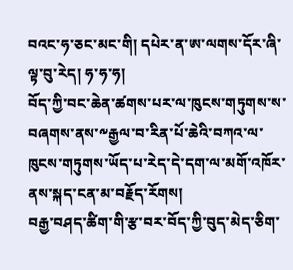བའང་ཧ་ཅང་མང་གི། དཔེར་ན་ཨ་ལགས་དོར་ཞི་ལྟ་བུ་རེད། ཧ་ཧ་ཧ།
བོད་ཀྱི་བང་ཆེན་ཚགས་པར་ལ་ཁུངས་གཏུགས་ས་བཞགས་ནས་༸རྒྱལ་བ་རིན་པོ་ཆེའི་བཀའ་ལ་ཁུངས་གཏུགས་ཡོད་པ་རེད་དེ་དག་ལ་མགོ་འཁོར་ནས་སྐད་ངན་མ་བརྗོད་རོགས།
བརྒྱ་བཤད་ཚིག་གི་རྩ་བར་བོད་ཀྱི་བུད་མེད་ཅིག་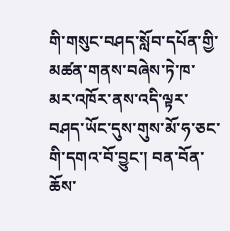གི་གསུང་བཤད་སློབ་དཔོན་གྱི་མཚན་གནས་བཞེས་ཏེ་ཁ་མར་འཁོར་ནས་འདི་ལྟར་བཤད་ཡོང་དུས་གུས་མོ་ཧ་ཅང་གི་དགའ་བོ་བྱུང་། བན་བོན་ཆོས་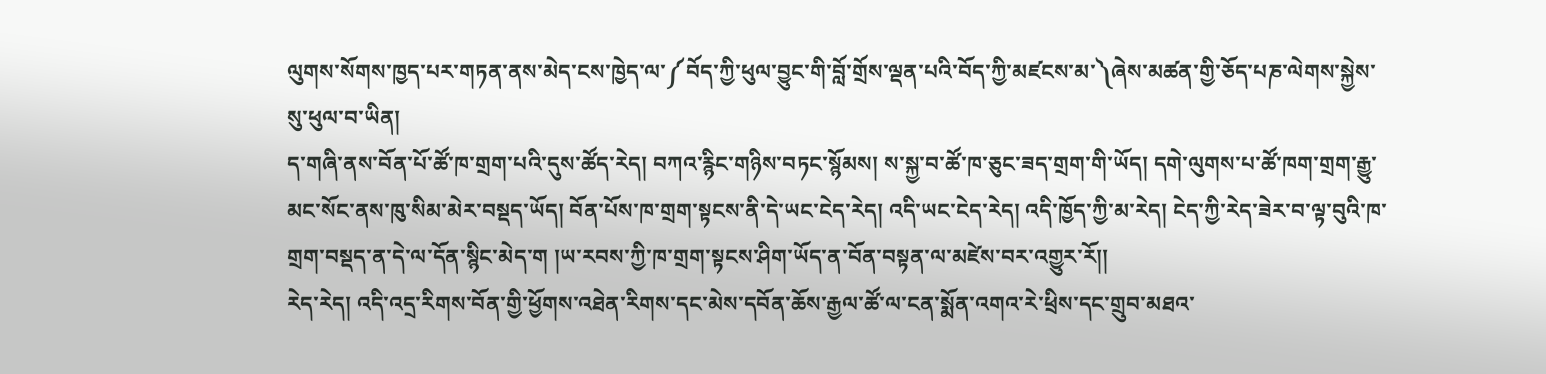ལུགས་སོགས་ཁྱད་པར་གཏན་ནས་མེད་ངས་ཁྱེད་ལ་༼བོད་ཀྱི་ཕུལ་བྱུང་གི་བློ་གྲོས་ལྡན་པའི་བོད་ཀྱི་མཛངས་མ་༽ཞེས་མཚན་གྱི་ཅོད་པཎ་ལེགས་སྐྱེས་སུ་ཕུལ་བ་ཡིན།
ད་གཞི་ནས་བོན་པོ་ཚོ་ཁ་གྲག་པའི་དུས་ཚོད་རེད། བཀའ་རྙིང་གཉིས་བཏང་སྙོམས། ས་སྐྱ་བ་ཚོ་ཁ་ཅུང་ཟད་གྲག་གི་ཡོད། དགེ་ལུགས་པ་ཚོ་ཁག་གྲག་རྒྱུ་མང་སོང་ནས་ཁུ་སིམ་མེར་བསྡད་ཡོད། བོན་པོས་ཁ་གྲག་སྟངས་ནི་དེ་ཡང་ངེད་རེད། འདི་ཡང་ངེད་རེད། འདི་ཁྱོད་ཀྱི་མ་རེད། ངེད་ཀྱི་རེད་ཟེར་བ་ལྟ་བུའི་ཁ་གྲག་བསྡད་ན་དེ་ལ་དོན་སྙིང་མེད་ག །ཡ་རབས་ཀྱི་ཁ་གྲག་སྟངས་ཤིག་ཡོད་ན་བོན་བསྟན་ལ་མཛེས་བར་འགྱུར་རོ།།
རེད་རེད། འདི་འདྲ་རིགས་བོན་གྱི་ཕྱོགས་འཐེན་རིགས་དང་མེས་དབོན་ཆོས་རྒྱལ་ཚོ་ལ་ངན་སྨོན་འགའ་རེ་ཕྲིས་དང་གྲུབ་མཐའ་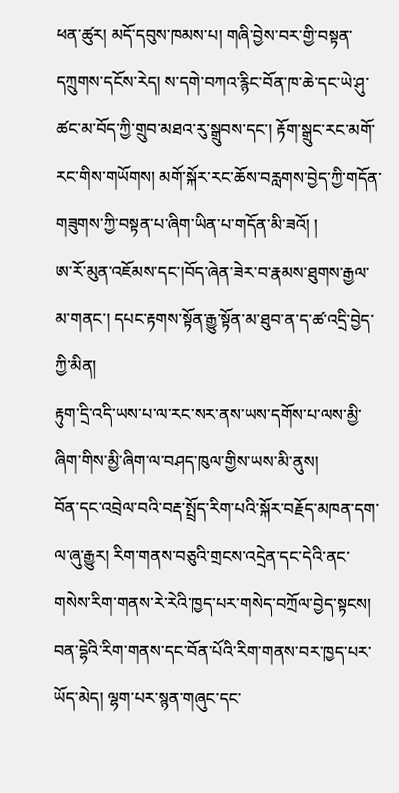ཕན་ཚུར། མདོ་དབུས་ཁམས་པ། གཞི་བྱེས་བར་གྱི་བསྟན་དཀྲུགས་དངོས་རེད། ས་དགེ་བཀའ་རྙིང་བོན་ཁ་ཆེ་དང་ཡེ་ཤུ་ཚང་མ་བོད་ཀྱི་གྲུབ་མཐའ་རུ་སྒྲུབས་དང་། རྟོག་སྒྲུང་རང་མགོ་རང་གིས་གཡོགས། མགོ་སྐོར་རང་ཆོས་བརླགས་བྱེད་ཀྱི་གདོན་གཟུགས་ཀྱི་བསྟན་པ་ཞིག་ཡིན་པ་གདོན་མི་ཟའོ། །
ཨ་རོ་མུན་འཇོམས་དང་།བོད་ཞེན་ཟེར་བ་རྣམས་ཐུགས་རྒྱལ་མ་གནང་། དཔང་རྟགས་སྟོན་རྒྱུ་སྟོན་མ་ཐུབ་ན་ད་ཚ་འདྲི་བྱེད་ཀྱི་མིན།
རྟུག་དྲི་འདི་ཡས་པ་ལ་རང་སར་ནས་ཡས་དགོས་པ་ལས་མྱི་ཞིག་གིས་མྱི་ཞིག་ལ་བཤད་ཁུལ་གྱིས་ཡས་མི་ནུས།
བོན་དང་འབྲེལ་བའི་བརྡ་སྤྲོད་རིག་པའི་སྐོར་བརྗོད་མཁན་དག་ལ་ཞུ་རྒྱུར། རིག་གནས་བཅུའི་གྲངས་འདྲེན་དང་དེའི་ནང་གསེས་རིག་གནས་རེ་རེའི་ཁྱད་པར་གསེད་བཀྲོལ་བྱེད་སྟངས། བན་དྷེའི་རིག་གནས་དང་བོན་པོའི་རིག་གནས་བར་ཁྱད་པར་ཡོད་མེད། ལྷག་པར་སྙན་གཞུང་དང་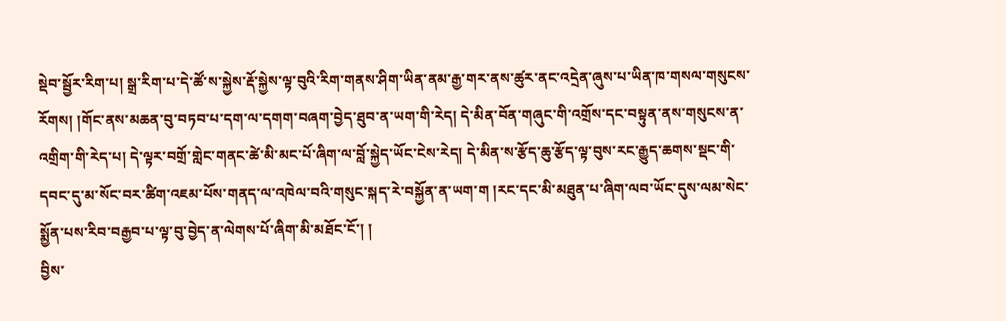སྡེབ་སྦྱོར་རིག་པ། སྒྲ་རིག་པ་དེ་ཚོ་ས་སྐྱེས་རྡོ་སྐྱེས་ལྟ་བུའི་རིག་གནས་ཤིག་ཡིན་ནམ་རྒྱ་གར་ནས་ཚུར་ནང་འདྲེན་ཞུས་པ་ཡིན་ཁ་གསལ་གསུངས་རོགས། །གོང་ནས་མཆན་བུ་བཏབ་པ་དག་ལ་དགག་བཞག་བྱེད་ཐུབ་ན་ཡག་གི་རེད། དེ་མིན་བོན་གཞུང་གི་འགྲོས་དང་བསྟུན་ནས་གསུངས་ན་འགྲིག་གི་རེད་པ། དེ་ལྟར་བགྲོ་གླེང་གནང་ཚེ་མི་མང་པོ་ཞིག་ལ་བློ་སྐྱེད་ཡོང་ངེས་རེད། དེ་མིན་ས་རྩོད་ཆུ་རྩོད་ལྟ་བུས་རང་རྒྱུད་ཆགས་སྡང་གི་དབང་དུ་མ་སོང་བར་ཚིག་འཇམ་པོས་གནད་ལ་འཁེལ་བའི་གསུང་སྐད་རེ་བསྐྱོན་ན་ཡག་ག །རང་དང་མི་མཐུན་པ་ཞིག་ལབ་ཡོང་དུས་ལམ་སེང་སྨྱོན་པས་རིབ་བརྒྱབ་པ་ལྟ་བུ་བྱེད་ན་ལེགས་པོ་ཞིག་མི་མཐོང་ངོ་། །
བྱིས་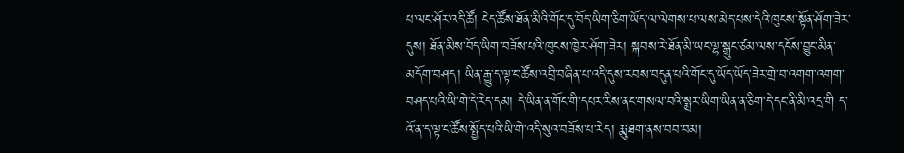པ་ལང་ཤོར་འདི་ཚོ། ངེད་ཚོས་ཐོན་མིའི་གོང་དུ་བོད་ཡིག་ཅིག་ཡོད་ལ་ལེགས་པ་ལས་མེད་པས་དེའི་ཁུངས་སྟོན་ཤོག་ཟེར་དུས། ཐོན་མིས་བོད་ཡིག་བཟོས་པའི་ཁུངས་ཁྱེར་ཤོག་ཟེར། སྐབས་རེ་ཐོན་མི་ཡང་ལྷ་སྒྲུང་ཙམ་ལས་དངོས་བྱུང་མིན་མདོག་བཤད། ཡིན་རྒྱུ་ད་ལྟ་ང་ཚོས་འབྲི་བཞིན་པ་འདི་དུས་རབས་བདུན་པའི་གོང་དུ་ཡོད་ཡོད་ཟེར་གྲེ་བ་འགག་འགག་བཤད་པའི་ཡི་གེ་དེ་རེད་དམ། དེ་ཡིན་ན་གོང་གི་དཔར་རིས་ནང་གསལ་བའི་སྨྲར་ཡིག་ཡིན་ན་ཅིག་དེ་དང་ནི་མི་འདྲ་གི ད་འོ་ན་ད་ལྟ་ང་ཚོས་སྤྱོད་པའི་ཡི་གེ་འདི་སུའ་བཟོས་པ་རེད། རྨུ་ཐག་ནས་བབ་བམ།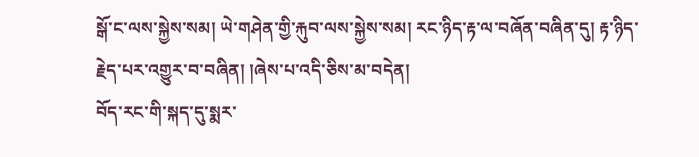སྒོ་ང་ལས་སྐྱེས་སམ། ཡེ་གཤེན་གྱི་རྐུབ་ལས་སྐྱེས་སམ། རང་ཉིད་རྟ་ལ་བཞོན་བཞིན་དུ། རྟ་ཉིད་རྗེད་པར་འགྱུར་བ་བཞིན། །ཞེས་པ་འདི་ཅིས་མ་བདེན།
བོད་རང་གི་སྐད་དུ་སྨར་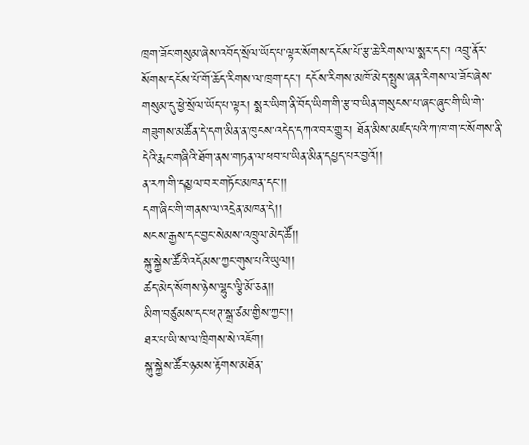ཁྲག་ཟོང་གསུམ་ཞེས་འབོད་སྲོལ་ཡོད་པ་ལྟར་སོགས་དངོས་པོ་རྩ་ཆེ་རིགས་ལ་སྨར་དང་། འབྲུ་ནོར་སོགས་དངོས་པོ་གོ་ཆོད་རིགས་ལ་ཁྲག་དང་། དངོས་རིགས་མཁོ་མེད་སྤུས་ཞན་རིགས་ལ་ཟོང་ཞེས་གསུམ་དུ་ཕྱེ་སྲོལ་ཡོད་པ་ལྟར། སྨར་ཡིག་ནི་བོད་ཡིག་གི་རྩ་བ་ཡིན་གསུངས་པ་ཞང་ཞུང་གི་ཡི་གེ་གཟུགས་མཚོན་དེ་དག་མིན་ན་ཁུངས་འདེད་དཀའ་བར་གྱུར། ཐོན་མིས་མཛད་པའི་ཀ་ཁ་ག་ང་སོགས་ནི་དེའི་རྨང་གཞིའི་ཐོག་ནས་གཏན་ལ་ཕབ་པ་ཡིན་མིན་དཔྱད་པར་བྱའོ།།
ན་རཀ་གི་དམྱལ་བར་གཏོང་མཁན་དང་།།
དག་ཞིང་གི་གནས་ལ་འདྲེན་མཁན་དེ།།
སངས་རྒྱས་དང་བྱང་སེམས་འཁྲུལ་མེད་ཚོ།།
སྐུ་སྐྱེས་ཚོའི་འདོམས་ཀྱང་གུས་པའི་ཡུལ།།
ཚད་མེད་སོགས་ཉེས་ལྷུང་ལྕི་མོ་ཅན།།
མིག་བཙུམས་དང་ཕཊ་སྒྲ་ཙམ་གྱིས་ཀྱང་།།
ཐར་པ་ཡི་ས་ལ་ཁྲིགས་སེ་འཇོག།
སྐུ་སྐྱེས་ཚོར་ཉམས་རྟོགས་མཐོན་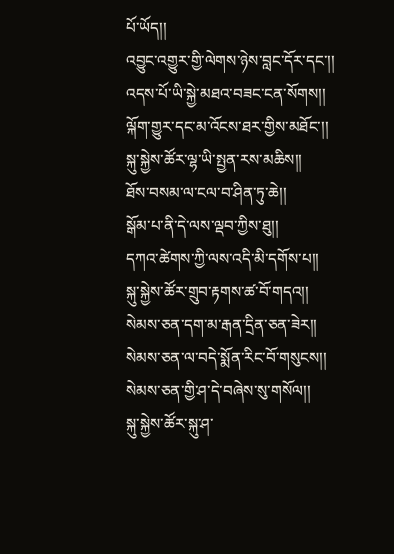པོ་ཡོད།།
འབྱུང་འགྱུར་གྱི་ལེགས་ཉེས་བླང་དོར་དང་།།
འདས་པོ་ཡི་སྐྱེ་མཐའ་བཟང་ངན་སོགས།།
ལྐོག་གྱུར་དང་མ་འོངས་ཐར་གྱིས་མཐོང་།།
སྐུ་སྐྱེས་ཚོར་ལྷ་ཡི་སྤྱན་རས་མཆིས།།
ཐོས་བསམ་ལ་ངལ་བ་ཤིན་ཏུ་ཆེ།།
སྒོམ་པ་ནི་དེ་ལས་ལྡབ་ཀྱིས་ཐུ།།
དཀའ་ཚེགས་ཀྱི་ལས་འདི་མི་དགོས་པ།།
སྐུ་སྐྱེས་ཚོར་གྲུབ་རྟགས་ཚ་བོ་གདའ།།
སེམས་ཅན་དག་མ་རྒན་དྲིན་ཅན་ཟེར།།
སེམས་ཅན་ལ་བདེ་སྨོན་རིང་བོ་གསུངས།།
སེམས་ཅན་གྱི་ཤ་དེ་བཞེས་སུ་གསོལ།།
སྐུ་སྐྱེས་ཚོར་སྐུ་ཤ་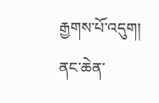རྒྱགས་པོ་འདུག།
ནང་ཆེན་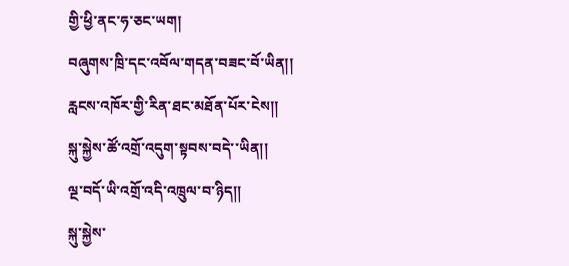གྱི་ཕྱི་ནང་ཧ་ཅང་ཡག།
བཞུགས་ཁྲི་དང་འབོལ་གདན་བཟང་བོ་ཡིན།།
རླངས་འཁོར་གྱི་རིན་ཐང་མཐོན་པོར་ངེས།།
སྐུ་སྐྱེས་ཚོ་འགྲོ་འདུག་སྟབས་བདེ་་ཡིན།།
ལྔ་བདོ་ཡི་འགྲོ་འདི་འཁྲུལ་བ་ཉིད།།
སྐུ་སྐྱེས་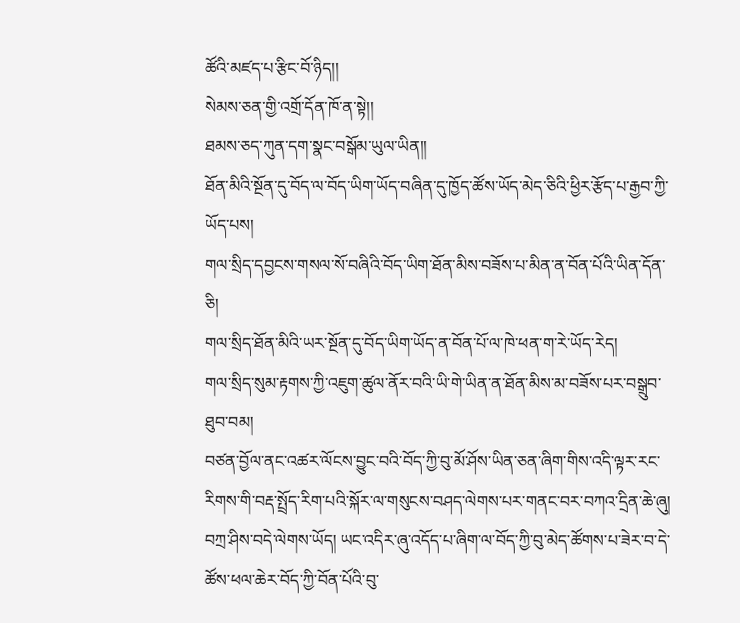ཚོའི་མཛད་པ་རྩིང་བོ་ཉིད།།
སེམས་ཅན་གྱི་འགྲོ་དོན་ཁོ་ན་སྟེ།།
ཐམས་ཅད་ཀུན་དག་སྣང་བསྒོམ་ཡུལ་ཡིན།།
ཐོན་མིའི་སྔོན་དུ་བོད་ལ་བོད་ཡིག་ཡོད་བཞིན་དུ་ཁྱོད་ཚོས་ཡོད་མེད་ཅིའི་ཕྱིར་རྩོད་པ་རྒྱབ་ཀྱི་ཡོད་པས།
གལ་སྲིད་དབྱངས་གསལ་སོ་བཞིའི་བོད་ཡིག་ཐོན་མིས་བཟོས་པ་མིན་ན་བོན་པོའི་ཡིན་དོན་ཅི།
གལ་སྲིད་ཐོན་མིའི་ཡར་སྔོན་དུ་བོད་ཡིག་ཡོད་ན་བོན་པོ་ལ་ཁེ་ཕན་ག་རེ་ཡོད་རེད།
གལ་སྲིད་སུམ་རྟགས་ཀྱི་འཇུག་ཚུལ་ནོར་བའི་ཡི་གེ་ཡིན་ན་ཐོན་མིས་མ་བཟོས་པར་བསྒྲུབ་ཐུབ་བམ།
བཙན་བྱོལ་ནང་འཚར་ལོངས་བྱུང་བའི་བོད་ཀྱི་བུ་མོ་ཤོས་ཡིན་ཅན་ཞིག་གིས་འདི་ལྟར་རང་རིགས་གི་བརྡ་སྤྲོད་རིག་པའི་སྐོར་ལ་གསུངས་བཤད་ལེགས་པར་གནང་བར་བཀའ་དྲིན་ཆེ་ཞུ། བཀྲ་ཤིས་བདེ་ལེགས་ཡོད། ཡང་འདིར་ཞུ་འདོད་པ་ཞིག་ལ་བོད་ཀྱི་བུ་མེད་ཚོགས་པ་ཟེར་བ་དེ་ཚོས་ཕལ་ཆེར་བོད་ཀྱི་བོན་པོའི་བུ་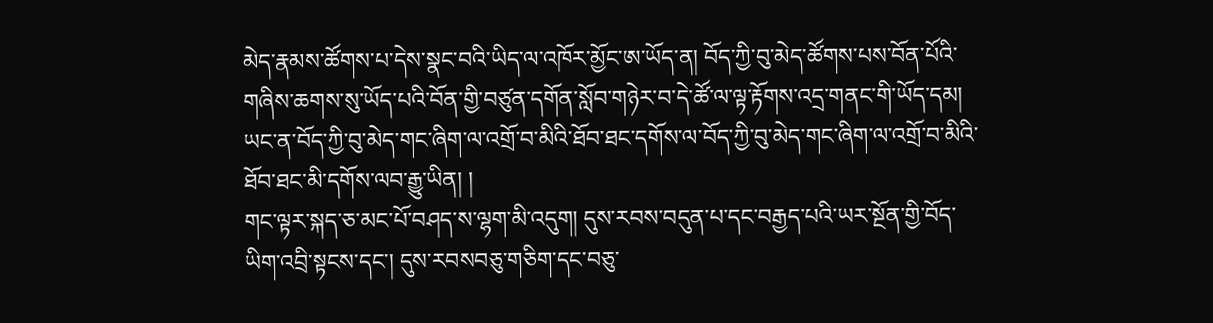མེད་རྣམས་ཚོགས་པ་དེས་སྣང་བའི་ཡིད་ལ་འཁོར་མྱོང་ཨ་ཡོད་ན། བོད་ཀྱི་བུ་མེད་ཚོགས་པས་བོན་པོའི་གཞིས་ཆགས་སུ་ཡོད་པའི་བོན་གྱི་བཙུན་དགོན་སློབ་གཉེར་བ་དེ་ཚོ་ལ་ལྟ་རྟོགས་འདྲ་གནང་གི་ཡོད་དམ། ཡང་ན་བོད་ཀྱི་བུ་མེད་གང་ཞིག་ལ་འགྲོ་བ་མིའི་ཐོབ་ཐང་དགོས་ལ་བོད་ཀྱི་བུ་མེད་གང་ཞིག་ལ་འགྲོ་བ་མིའི་ཐོབ་ཐང་མི་དགོས་ལབ་རྒྱུ་ཡིན། །
གང་ལྟར་སྐད་ཅ་མང་པོ་བཤད་ས་ལྷག་མི་འདུག། དུས་རབས་བདུན་པ་དང་བརྒྱད་པའི་ཡར་སྔོན་གྱི་བོད་ཡིག་འབྲི་སྟངས་དང་། དུས་རབསབཅུ་གཅིག་དང་བཅུ་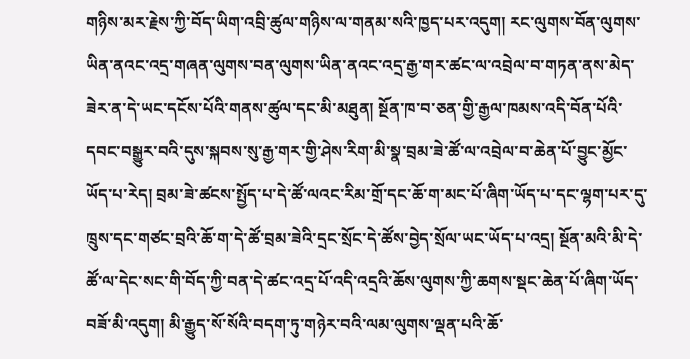གཉིས་མར་རྗེས་ཀྱི་བོད་ཡིག་འབྲི་ཚུལ་གཉིས་ལ་གནམ་སའི་ཁྱད་པར་འདུག། རང་ལུགས་བོན་ལུགས་ཡིན་ནའང་འདྲ་གཞན་ལུགས་བན་ལུགས་ཡིན་ནའང་འདྲ་རྒྱ་གར་ཚང་ལ་འབྲེལ་བ་གཏན་ནས་མེད་ཟེར་ན་དེ་ཡང་དངོས་པོའི་གནས་ཚུལ་དང་མི་མཐུན། སྔོན་ཁ་བ་ཅན་གྱི་རྒྱལ་ཁམས་འདི་བོན་པོའི་དབང་བསྒྱུར་བའི་དུས་སྐབས་སུ་རྒྱ་གར་གྱི་ཤེས་རིག་མི་སྣ་བྲམ་ཟེ་ཚོ་ལ་འབྲེལ་བ་ཆེན་པོ་བྱུང་མྱོང་ཡོད་པ་རེད། བྲམ་ཟེ་ཚངས་སྤྱོད་པ་དེ་ཚོ་ལའང་རིམ་གྲོ་དང་ཆོ་ག་མང་པོ་ཞིག་ཡོད་པ་དང་ལྷག་པར་དུ་ཁྲུས་དང་གཙང་བྲའི་ཆོ་ག་དེ་ཚོ་བྲམ་ཟེའི་དྲང་སྲོང་དེ་ཚོས་བྱེད་སྲོལ་ཡང་ཡོད་པ་འདྲ། སྔོན་མའི་མི་དེ་ཚོ་ལ་དེང་སང་གི་བོད་ཀྱི་བན་དེ་ཚང་འདྲ་པོ་འདི་འདྲའི་ཆོས་ལུགས་ཀྱི་ཆགས་སྡང་ཆེན་པོ་ཞིག་ཡོད་བཟོ་མི་འདུག། མི་རྒྱུད་སོ་སོའི་བདག་ཏུ་གཉེར་བའི་ལམ་ལུགས་ལྡན་པའི་ཆོ་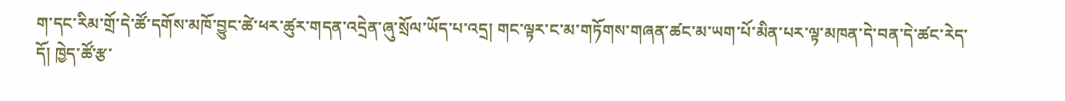ག་དང་རིམ་གྲོ་དེ་ཚོ་དགོས་མཁོ་བྱུང་ཚེ་ཕར་ཚུར་གདན་འདྲེན་ཞུ་སྲོལ་ཡོད་པ་འདྲ། གང་ལྟར་ང་མ་གཏོགས་གཞན་ཚང་མ་ཡག་པོ་མིན་པར་ལྟ་མཁན་དེ་བན་དེ་ཚང་རེད་དོ། ཁྱེད་ཚོ་རྩ་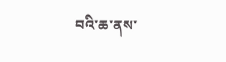བའི་ཆ་ནས་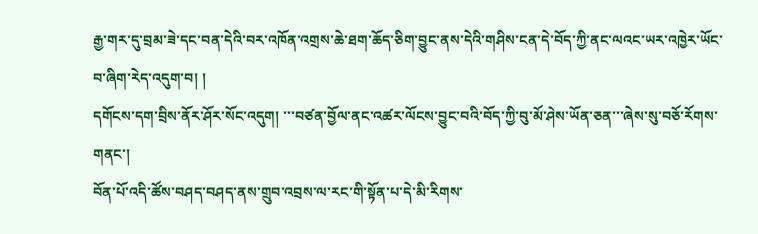རྒྱ་གར་དུ་བྲམ་ཟེ་དང་བན་དེའི་བར་འཁོན་འགྲས་ཆེ་ཐག་ཆོད་ཅིག་བྱུང་ནས་དེའི་གཤིས་ངན་དེ་བོད་ཀྱི་ནང་ལའང་ཡར་འཁྱེར་ཡོང་བ་ཞིག་རེད་འདུག་བ། །
དགོངས་དག་བྲིས་ནོར་ཤོར་སོང་འདུག། ་་་བཙན་བྱོལ་ནང་འཚར་ལོངས་བྱུང་བའི་བོད་ཀྱི་བུ་མོ་ཤེས་ཡོན་ཅན་་་ཞེས་སུ་བཅོ་རོགས་གནང་།
བོན་པོ་འདི་ཚོས་བཤད་བཤད་ནས་གྲུབ་འབྲས་ལ་རང་གི་སྟོན་པ་དེ་མི་རིགས་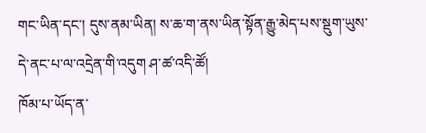གང་ཡིན་དང་། དུས་ནམ་ཡིན། ས་ཆ་ག་ནས་ཡིན་སྟོན་རྒྱུ་མེད་པས་སྡུག་ཡུས་དེ་ནང་པ་ལ་འདྲེན་གི་འདུག ཤ་ཚ་འདི་ཚོ།
ཁོམ་པ་ཡོད་ན་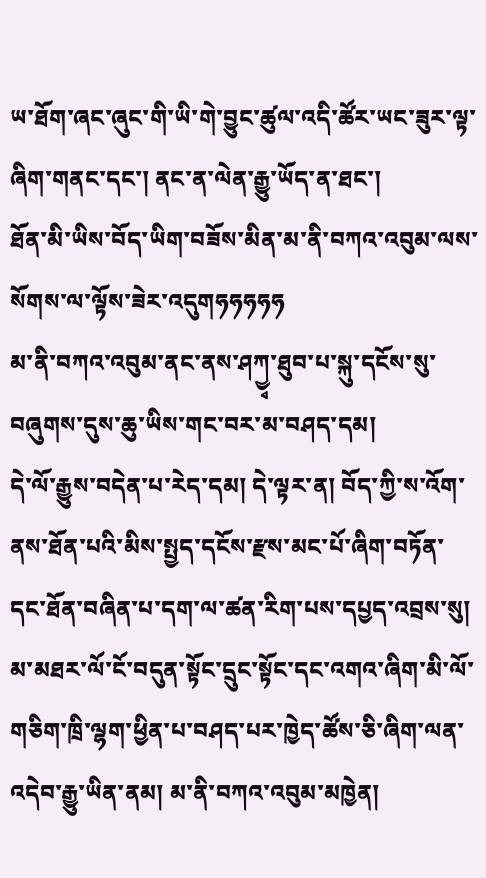ཡ་ཐོག་ཞང་ཞུང་གི་ཡི་གེ་བྱུང་ཚུལ་འདི་ཚོར་ཡང་ཟུར་ལྟ་ཞིག་གནང་དང་། ནང་ན་ལེན་རྒྱུ་ཡོད་ན་ཐང་།
ཐོན་མི་ཡིས་བོད་ཡིག་བཟོས་མིན་མ་ནི་བཀའ་འབུམ་ལས་སོགས་ལ་ལྟོས་ཟེར་འདུགཧཧཧཧཧ
མ་ནི་བཀའ་འབུམ་ནང་ནས་ཤཀྱྭ་ཐུབ་པ་སྐུ་དངོས་སུ་བཞུགས་དུས་ཆུ་ཡིས་གང་བར་མ་བཤད་དམ།
དེ་ལོ་རྒྱུས་བདེན་པ་རེད་དམ། དེ་ལྟར་ན། བོད་ཀྱི་ས་འོག་ནས་ཐོན་པའི་མིས་སྤྱད་དངོས་རྫས་མང་པོ་ཞིག་བཏོན་དང་ཐོན་བཞིན་པ་དག་ལ་ཚན་རིག་པས་དཔྱད་འབྲས་སུ། མ་མཐར་ལོ་ངོ་བདུན་སྟོང་དྲུང་སྟོང་དང་འགའ་ཞིག་མི་ལོ་གཅིག་ཁྲི་ལྷག་ཕྱིན་པ་བཤད་པར་ཁྱེད་ཚོས་ཅི་ཞིག་ལན་འདེབ་རྒྱུ་ཡིན་ནམ། མ་ནི་བཀའ་འབུམ་མཁྱེན།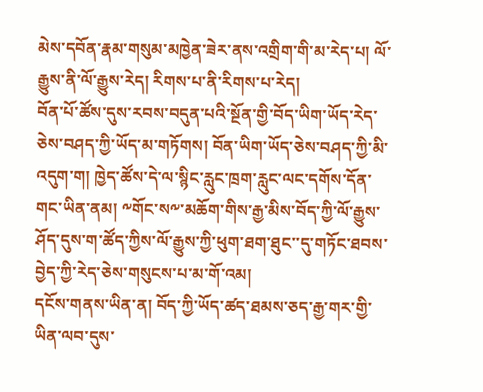མེས་དབོན་རྣམ་གསུམ་མཁྱེན་ཟེར་ནས་འགྲིག་གི་མ་རེད་པ། ལོ་རྒྱུས་ནི་ལོ་རྒྱུས་རེད། རིགས་པ་ནི་རིགས་པ་རེད།
བོན་པོ་ཚོས་དུས་རབས་བདུན་པའི་སྔོན་གྱི་བོད་ཡིག་ཡོད་རེད་ཅེས་བཤད་ཀྱི་ཡོད་མ་གཏོགས། བོན་ཡིག་ཡོད་ཅེས་བཤད་ཀྱི་མི་འདུག་ག། ཁྱེད་ཚོས་དེ་ལ་སྙིང་རླུང་ཁྲག་རླུང་ལང་དགོས་དོན་གང་ཡིན་ནམ། ༸གོང་ས༸་མཆོག་གིས་རྒྱ་མིས་བོད་ཀྱི་ལོ་རྒྱུས་ཤོད་དུས་ག་ཚོད་ཀྱིས་ལོ་རྒྱུས་ཀྱི་ཕུག་ཐག་ཐུང་་དུ་གཏོང་ཐབས་བྱེད་ཀྱི་རེད་ཅེས་གསུངས་པ་མ་གོ་འམ།
དངོས་གནས་ཡིན་ན། བོད་ཀྱི་ཡོད་ཚད་ཐམས་ཅད་རྒྱ་གར་གྱི་ཡིན་ལབ་དུས་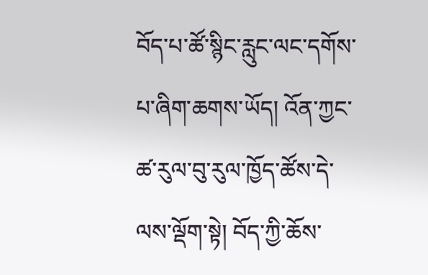བོད་པ་ཚོ་སྙིང་རླུང་ལང་དགོས་པ་ཞིག་ཆགས་ཡོད། འོན་ཀྱང་ཚ་རུལ་བུ་རུལ་ཁྱོད་ཚོས་དེ་ལས་ལྡོག་སྟེ། བོད་ཀྱི་ཆོས་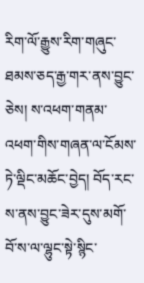རིག་ལོ་རྒྱུས་རིག་གཞུང་ཐམས་ཅད་རྒྱ་གར་ནས་བྱུང་ཅེས། ས་འཕག་གནམ་འཕག་གིས་གཞན་ལ་ངོམས་ཏེ་ལྡིང་མཆོང་བྱེད། བོད་རང་ས་ནས་བྱུང་ཟེར་དུས་མགོ་བོ་ས་ལ་ལྷུང་སྟེ་སྙིང་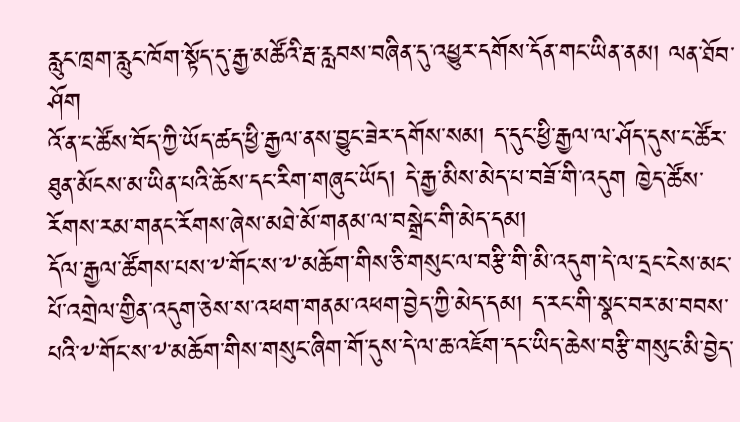རླུང་ཁྲག་རླུང་ཁོག་སྟོད་དུ་རྒྱ་མཚོའི་རྦ་རླབས་བཞིན་དུ་འཕྱུར་དགོས་དོན་གང་ཡིན་ནམ། ལན་ཐོབ་ཤོག
འོ་ན་ང་ཚོས་བོད་ཀྱི་ཡོད་ཚད་ཕྱི་རྒྱལ་ནས་བྱུང་ཟེར་དགོས་སམ། ད་དུང་ཕྱི་རྒྱལ་ལ་ཤོད་དུས་ང་ཚོར་ཐུན་མོངས་མ་ཡིན་པའི་ཆོས་དང་རིག་གཞུང་ཡོད། དེ་རྒྱ་མིས་མེད་པ་བཟོ་གི་འདུག ཁྱེད་ཚོས་རོགས་རམ་གནང་རོགས་ཞེས་མཐེ་མོ་གནམ་ལ་བསྒྲེང་གི་མེད་དམ།
དོལ་རྒྱལ་ཚོགས་པས་༸་གོང་ས་༸་མཆོག་གིས་ཅི་གསུང་ལ་བརྩི་གི་མི་འདུག་དེ་ལ་དྲང་ངེས་མང་པོ་འགྲེལ་གྱིན་འདུག་ཅེས་ས་འཕག་གནམ་འཕག་བྱེད་ཀྱི་མེད་དམ། ད་རང་གི་སྣང་བར་མ་བབས་པའི་༸་གོང་ས་༸་མཆོག་གིས་གསུང་ཞིག་གོ་དུས་དེ་ལ་ཆ་འཇོག་དང་ཡིད་ཆེས་བརྩི་གསུང་མི་བྱེད་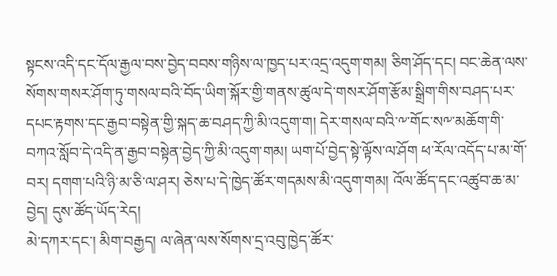སྟངས་འདི་དང་དོལ་རྒྱལ་བས་བྱེད་བབས་གཉིས་ལ་ཁྱད་པར་འདྲ་འདུག་གམ། ཅིག་ཤོད་དང། བང་ཆེན་ལས་སོགས་གསར་ཤོག་ཏུ་གསལ་བའི་བོད་ཡིག་སྐོར་གྱི་གནས་ཚུལ་དེ་གསར་ཤོག་རྩོམ་སྒྲིག་གིས་བཤད་པར་དཔང་རྟགས་དང་རྒྱབ་བསྟེན་གྱི་སྐད་ཆ་བཤད་ཀྱི་མི་འདུག་ག། དེར་གསལ་བའི་༸་གོང་ས༸་མཆོག་གི་བཀའ་སློབ་དེ་འདི་ན་རྒྱབ་བསྟེན་བྱེད་ཀྱི་མི་འདུག་གམ། ཡག་པོ་བྱེད་སྟེ་ལྟོས་ལ་ཤོག ཕ་རོལ་འདོད་པ་མ་གོ་བར། དགག་པའི་ཉི་མ་ཅི་ལ་ཤར། ཅེས་པ་དེ་ཁྱེད་ཚོར་གདམས་མི་འདུག་གམ། འོལ་ཚོད་དང་འཚུབ་ཆ་མ་བྱེད། དུས་ཚོད་ཡོད་རེད།
མེ་དཀར་དང་། མིག་བརྒྱད། ལ་ཞེན་ལས་སོགས་དྲ་འབུ་ཁྱེད་ཚོར་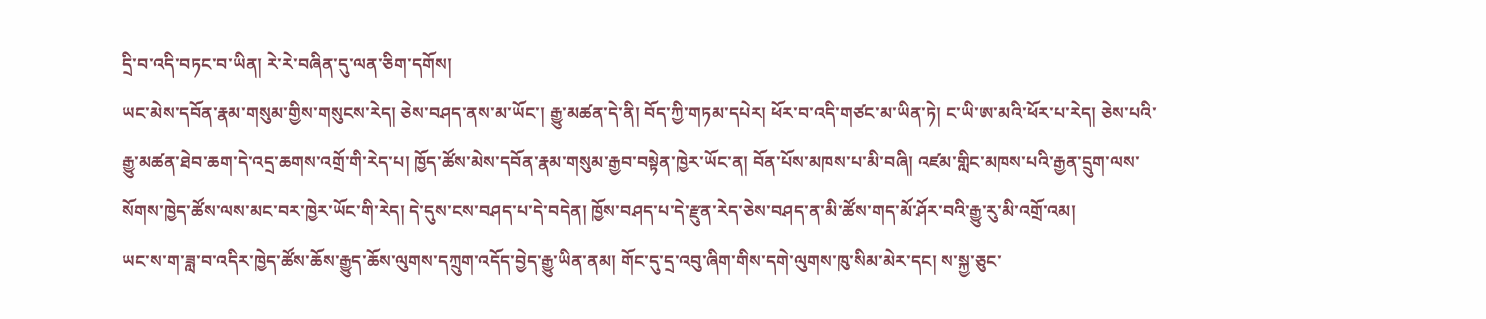དྲི་བ་འདི་བཏང་བ་ཡིན། རེ་རེ་བཞིན་དུ་ལན་ཅིག་དགོས།
ཡང་མེས་དབོན་རྣམ་གསུམ་གྱིས་གསུངས་རེད། ཅེས་བཤད་ནས་མ་ཡོང་། རྒྱུ་མཚན་དེ་ནི། བོད་ཀྱི་གཏམ་དཔེར། ཕོར་བ་འདི་གཙང་མ་ཡིན་ཏེ། ང་ཡི་ཨ་མའི་ཕོར་པ་རེད། ཅེས་པའི་རྒྱུ་མཚན་ཐེབ་ཆག་དེ་འདྲ་ཆགས་འགྲོ་གི་རེད་པ། ཁྱོད་ཚོས་མེས་དབོན་རྣམ་གསུམ་རྒྱབ་བསྟེན་ཁྱེར་ཡོང་ན། བོན་པོས་མཁས་པ་མི་བཞི། འཛམ་གླིང་མཁས་པའི་རྒྱན་དྲུག་ལས་སོགས་ཁྱེད་ཚོས་ལས་མང་བར་ཁྱེར་ཡོང་གི་རེད། དེ་དུས་ངས་བཤད་པ་དེ་བདེན། ཁྱོས་བཤད་པ་དེ་རྫུན་རེད་ཅེས་བཤད་ན་མི་ཚོས་གད་མོ་ཤོར་བའི་རྒྱུ་རུ་མི་འགྲོ་འམ།
ཡང་ས་ག་ཟླ་བ་འདིར་ཁྱེད་ཚོས་ཆོས་རྒྱུད་ཆོས་ལུགས་དཀྲུག་འདོད་བྱེད་རྒྱུ་ཡིན་ནམ། གོང་དུ་དྲ་འབུ་ཞིག་གིས་དགེ་ལུགས་ཁུ་སིམ་མེར་དང། ས་སྐྱ་ཅུང་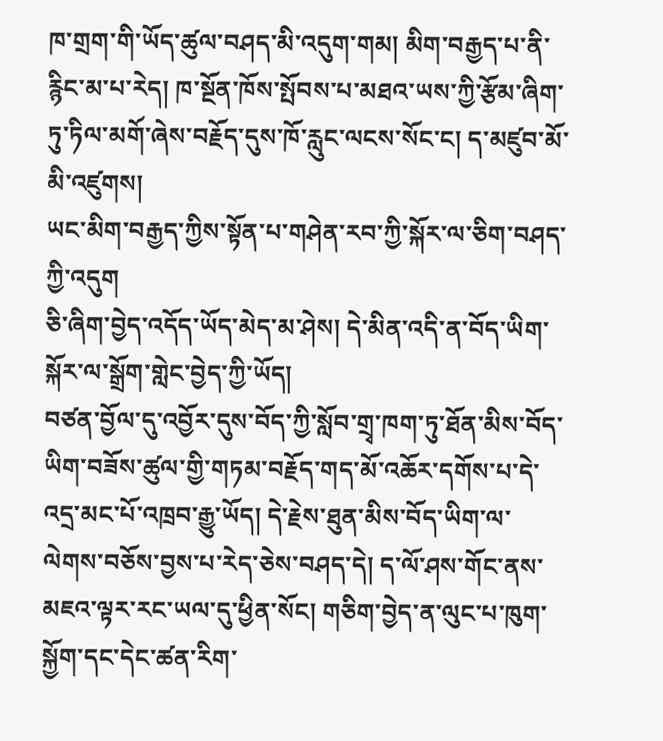ཁ་གྲག་གི་ཡོད་ཚུལ་བཤད་མི་འདུག་གམ། མིག་བརྒྱད་པ་ནི་རྙིང་མ་པ་རེད། ཁ་སྔོན་ཁོས་སྤོབས་པ་མཐའ་ཡས་ཀྱི་རྩོམ་ཞིག་ཏུ་ཏིལ་མགོ་ཞེས་བརྗོད་དུས་ཁོ་རླུང་ལངས་སོང་ང། ད་མཛུབ་མོ་མི་འཛུགས།
ཡང་མིག་བརྒྱད་ཀྱིས་སྟོན་པ་གཤེན་རབ་ཀྱི་སྐོར་ལ་ཅིག་བཤད་ཀྱི་འདུག
ཅི་ཞིག་བྱེད་འདོད་ཡོད་མེད་མ་ཤེས། དེ་མིན་འདི་ན་བོད་ཡིག་སྐོར་ལ་སྒྲོག་གླེང་བྱེད་ཀྱི་ཡོད།
བཙན་བྱོལ་དུ་འབྱོར་དུས་བོད་ཀྱི་སློབ་གྲྭ་ཁག་ཏུ་ཐོན་མིས་བོད་ཡིག་བཟོས་ཚུལ་གྱི་གཏམ་བརྗོད་གད་མོ་འཆོར་དགོས་པ་དེ་འདྲ་མང་པོ་འཁྲབ་རྒྱུ་ཡོད། དེ་རྗེས་ཐུན་མིས་བོད་ཡིག་ལ་ལེགས་བཅོས་བྱས་པ་རེད་ཅེས་བཤད་དེ། ད་ལོ་ཤས་གོང་ནས་མཇའ་ལྟར་རང་ཡལ་དུ་ཕྱིན་སོང། གཅིག་བྱེད་ན་ལུང་པ་ཁུག་སྐྱོག་དང་དེང་ཚན་རིག་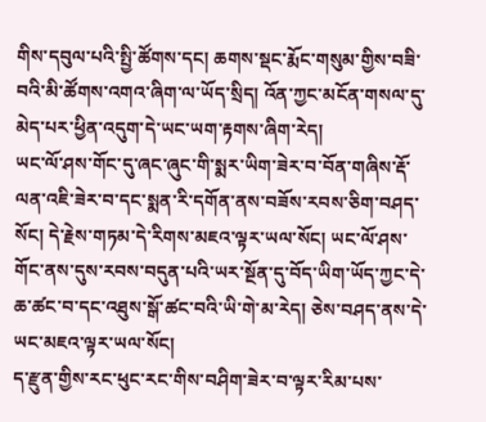གིས་དབུལ་པའི་སྤྱི་ཚོགས་དང། ཆགས་སྡང་རྨོང་གསུམ་གྱིས་བཟི་བའི་མི་ཚོགས་འགའ་ཞིག་ལ་ཡོད་སྲིད། འོན་ཀྱང་མངོན་གསལ་དུ་མེད་པར་ཕྱིན་འདུག་དེ་ཡང་ཡག་རྟགས་ཞིག་རེད།
ཡང་ལོ་ཤས་གོང་དུ་ཞང་ཞུང་གི་སྨར་ཡིག་ཟེར་བ་བོན་གཞིས་རྡོ་ལན་འཇི་ཟེར་བ་དང་སྨན་རི་དགོན་ནས་བཟོས་རབས་ཅིག་བཤད་སོང། དེ་རྗེས་གཏམ་དེ་རིགས་མཇའ་ལྟར་ཡལ་སོང། ཡང་ལོ་ཤས་གོང་ནས་དུས་རབས་བདུན་པའི་ཡར་སྔོན་དུ་བོད་ཡིག་ཡོད་ཀྱང་དེ་ཆ་ཚང་བ་དང་འཐུས་སྒོ་ཚང་བའི་ཡི་གེ་མ་རེད། ཅེས་བཤད་ནས་དེ་ཡང་མཇའ་ལྟར་ཡལ་སོང།
ད་རྫུན་གྱིས་རང་ཕུང་རང་གིས་བཤིག་ཟེར་བ་ལྟར་རིམ་པས་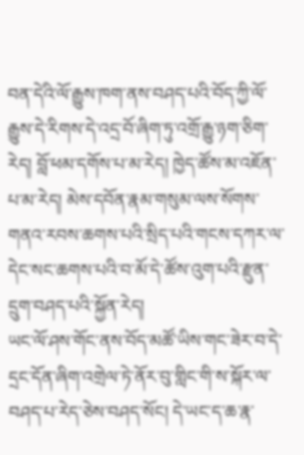བན་དེའི་ལོ་རྒྱུས་ཁག་ནས་བཤད་པའི་བོད་ཀྱི་ལོ་རྒྱུས་དེ་རིགས་དེ་འདྲ་བོ་ཞིག་ཏུ་འགྲོ་རྒྱུ་ཉག་ཅིག་རེད། བློ་ཕམ་དགོས་པ་མ་རེད། ཁྱེད་ཚོས་མ་འཇོན་པ་མ་རེད། མེས་དབོན་རྣམ་གསུམ་ལས་སོགས་གནའ་རབས་ཆགས་པའི་སྲིད་པའི་གངས་དཀར་ལ་དེང་སང་ཆགས་པའི་བ་མོ་དེ་ཚོས་འུག་པའི་རྫུན་དྲུག་བཤད་པའི་སྐྱོན་རེད།
ཡང་ལོ་ཤས་གོང་ནས་བོད་མཚོ་ཡིས་གང་ཟེར་བ་དེ་དྲང་དོན་ཞིག་འགྲེལ་ཏེ་ནོར་བུ་གླིང་གི་ས་སྐོར་ལ་བཤད་པ་རེད་ཅེས་བཤད་སོང། དེ་ཡང་ད་ཆ་རྣ་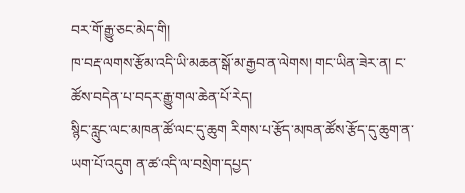བར་གོ་རྒྱུ་ཅང་མེད་གི།
ཁ་བརྡ་ལགས་རྩོམ་འདི་ཡི་མཆན་སྒོ་མ་རྒྱབ་ན་ལེགས། གང་ཡིན་ཟེར་ན། ང་ཚོས་བདེན་པ་བདར་རྒྱུ་གལ་ཆེན་པོ་རེད།
སྙིང་རླུང་ལང་མཁན་ཚོ་ལང་དུ་ཆུག རིགས་པ་རྩོད་མཁན་ཚོས་རྩོད་དུ་ཆུག་ན་ཡག་པོ་འདུག ན་ཚ་འདི་ལ་བསྲེག་དཔྱད་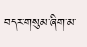བདར་གསུམ་ཞིག་མ་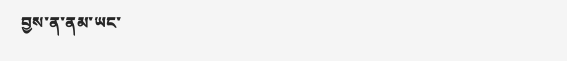བྱས་ན་ནམ་ཡང་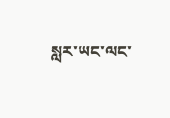སླར་ཡང་ལང་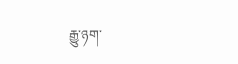རྒྱུ་ཉག་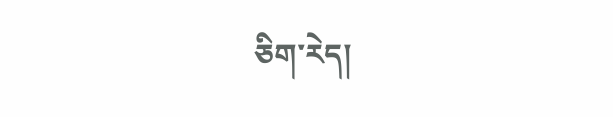ཅིག་རེད།